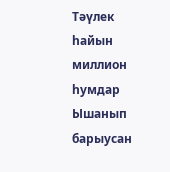Тәүлек һайын миллион һумдар
Ышанып барыусан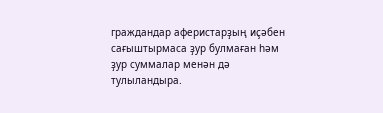граждандар аферистарҙың иҫәбен сағыштырмаса ҙур булмаған һәм ҙур суммалар менән дә тулыландыра.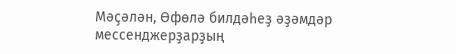Мәҫәлән, Өфөлә билдәһеҙ әҙәмдәр мессенджерҙарҙың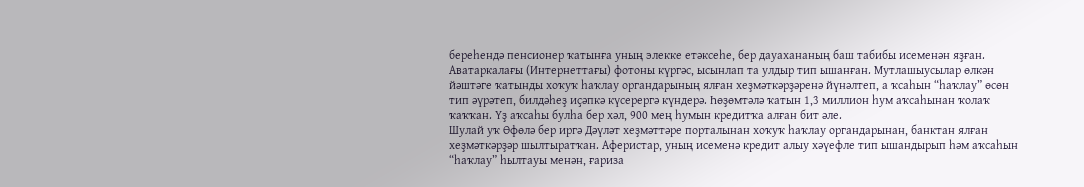береһендә пенсионер ҡатынға уның элекке етәксеһе, бер дауахананың баш табибы исеменән яҙған.
Аватаркалағы (Интернеттағы) фотоны күргәс, ысынлап та улдыр тип ышанған. Мутлашыусылар өлкән йәштәге ҡатынды хоҡуҡ һаҡлау органдарының ялған хеҙмәткәрҙәренә йүнәлтеп, а ҡсаһын “һаҡлау” өсөн тип әүрәтеп, билдәһеҙ иҫәпкә күсерергә күндерә. Һөҙөмтәлә ҡатын 1,3 миллион һум аҡсаһынан ҡолаҡ ҡаҡҡан. Үҙ аҡсаһы булһа бер хәл, 900 мең һумын кредитҡа алған бит әле.
Шулай уҡ Өфөлә бер иргә Дәүләт хеҙмәттәре порталынан хоҡуҡ һаҡлау органдарынан, банктан ялған хеҙмәткәрҙәр шылтыратҡан. Аферистар, уның исеменә кредит алыу хәүефле тип ышандырып һәм аҡсаһын “һаҡлау” һылтауы менән, ғариза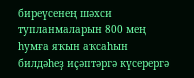биреүсенең шәхси тупланмаларын 800 мең һумға яҡын аҡсаһын билдәһеҙ иҫәптәргә күсерергә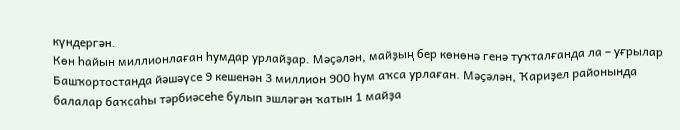күндергән.
Көн һайын миллионлаған һумдар урлайҙар. Мәҫәлән, майҙың бер көнөнә генә туҡталғанда ла – уғрылар Башҡортостанда йәшәүсе 9 кешенән 3 миллион 900 һум аҡса урлаған. Мәҫәлән, Ҡариҙел районында балалар баҡсаһы тәрбиәсеһе булып эшләгән ҡатын 1 майҙа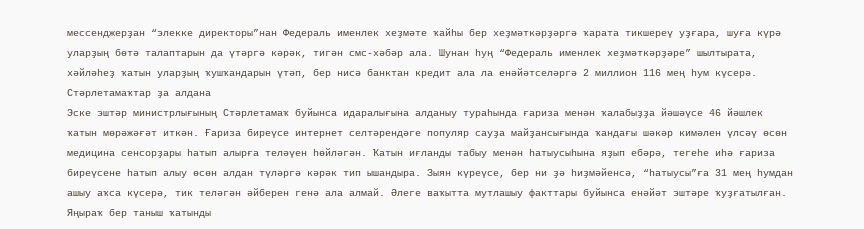мессенджерҙан “элекке директоры”нан Федераль именлек хеҙмәте ҡайһы бер хеҙмәткәрҙәргә ҡарата тикшереү уҙғара, шуға күрә уларҙың бөтә талаптарын да үтәргә кәрәк, тигән смс-хәбәр ала. Шунан һуң “Федераль именлек хеҙмәткәрҙәре” шылтырата, хәйләһеҙ ҡатын уларҙың ҡушҡандарын үтәп, бер нисә банктан кредит ала ла енәйәтселәргә 2 миллион 116 мең һум күсерә.
Стәрлетамаҡтар ҙа алдана
Эске эштәр министрлығының Стәрлетамаҡ буйынса идаралығына алданыу тураһында ғариза менән ҡалабыҙҙа йәшәүсе 46 йәшлек ҡатын мөрәжәғәт иткән. Ғариза биреүсе интернет селтәрендәге популяр сауҙа майҙансығында ҡандағы шәкәр кимәлен үлсәү өсөн медицина сенсорҙары һатып алырға теләүен һөйләгән. Ҡатын иғланды табыу менән һатыусыһына яҙып ебәрә, тегеһе иһә ғариза биреүсене һатып алыу өсөн алдан түләргә кәрәк тип ышандыра. Зыян күреүсе, бер ни ҙә һиҙмәйенсә, “һатыусы”ға 31 мең һумдан ашыу аҡса күсерә, тик теләгән әйберен генә ала алмай. Әлеге ваҡытта мутлашыу факттары буйынса енәйәт эштәре ҡуҙғатылған.
Яңыраҡ бер таныш ҡатынды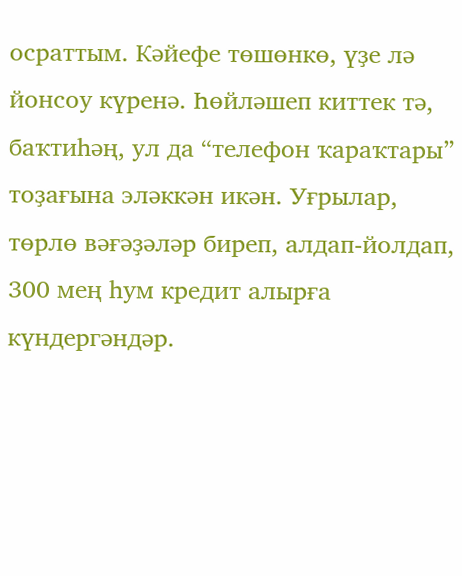осраттым. Кәйефе төшөнкө, үҙе лә йонсоу күренә. Һөйләшеп киттек тә, баҡтиһәң, ул да “телефон ҡараҡтары” тоҙағына эләккән икән. Уғрылар, төрлө вәғәҙәләр биреп, алдап-йолдап, 300 мең һум кредит алырға күндергәндәр.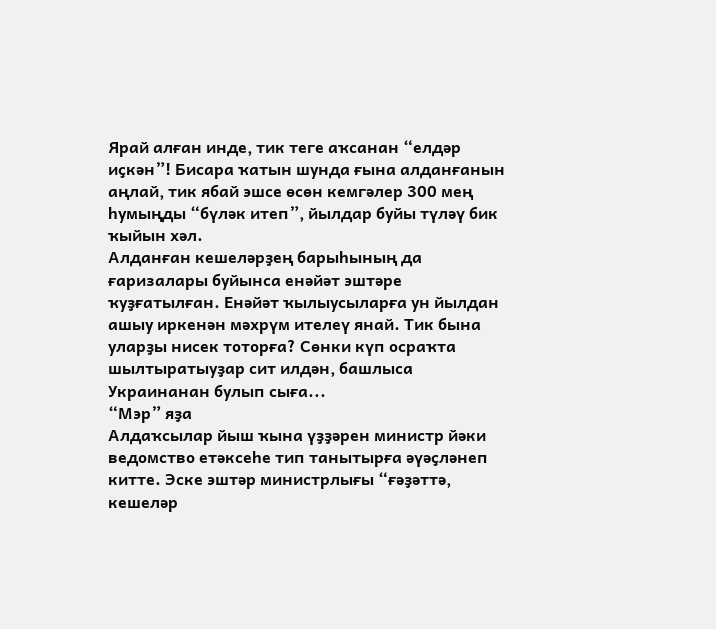Ярай алған инде, тик теге аҡсанан “елдәр иҫкән”! Бисара ҡатын шунда ғына алданғанын аңлай, тик ябай эшсе өсөн кемгәлер 300 мең һумыңды “бүләк итеп”, йылдар буйы түләү бик ҡыйын хәл.
Алданған кешеләрҙең барыһының да ғаризалары буйынса енәйәт эштәре ҡуҙғатылған. Енәйәт ҡылыусыларға ун йылдан ашыу иркенән мәхрүм ителеү янай. Тик бына уларҙы нисек тоторға? Сөнки күп осраҡта шылтыратыуҙар сит илдән, башлыса Украинанан булып сыға...
“Мэр” яҙа
Алдаҡсылар йыш ҡына үҙҙәрен министр йәки ведомство етәксеһе тип танытырға әүәҫләнеп китте. Эске эштәр министрлығы “ғәҙәттә, кешеләр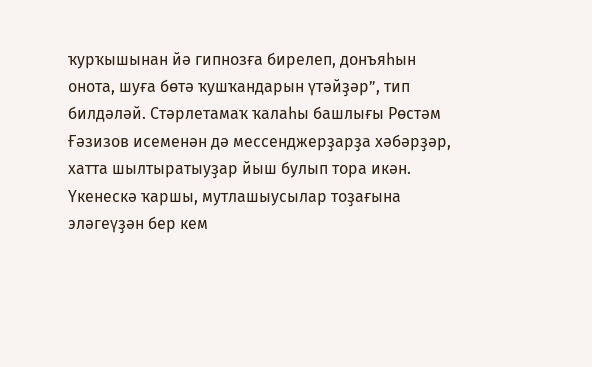ҡурҡышынан йә гипнозға бирелеп, донъяһын онота, шуға бөтә ҡушҡандарын үтәйҙәр”, тип билдәләй. Стәрлетамаҡ ҡалаһы башлығы Рөстәм Ғәзизов исеменән дә мессенджерҙарҙа хәбәрҙәр, хатта шылтыратыуҙар йыш булып тора икән.
Үкенескә ҡаршы, мутлашыусылар тоҙағына эләгеүҙән бер кем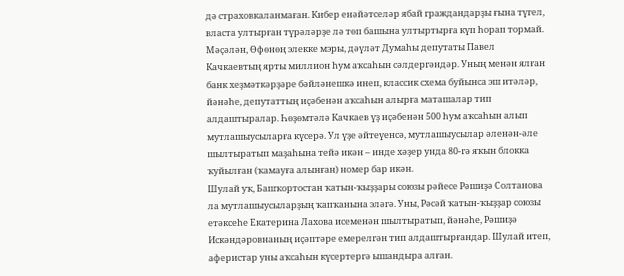дә страховкаланмаған. Кибер енәйәтселәр ябай граждандарҙы ғына түгел, власта ултырған түрәләрҙе лә төп башына ултыртырға күп һорап тормай. Мәҫәлән, Өфөнөң элекке мэры, дәүләт Думаһы депутаты Павел Качкаевтың ярты миллион һум аҡсаһын сәлдергәндәр. Уның менән ялған банк хеҙмәткәрҙәре бәйләнешкә инеп, классик схема буйынса эш итәләр, йәнәһе, депутаттың иҫәбенән аҡсаһын алырға маташалар тип алдаштыралар. Һөҙөмтәлә Качкаев үҙ иҫәбенән 500 һум аҡсаһын алып мутлашыусыларға күсерә. Ул үҙе әйтеүенсә, мутлашыусылар әленән-әле шылтыратып маҙаһына тейә икән – инде хәҙер унда 80-гә яҡын блокка ҡуйылған (ҡамауға алынған) номер бар икән.
Шулай уҡ, Башҡортостан ҡатын-ҡыҙҙары союзы рәйесе Рәшиҙә Солтанова ла мутлашыусыларҙың ҡапҡанына эләгә. Уны, Рәсәй ҡатын-ҡыҙҙар союзы етәксеһе Екатерина Лахова исеменән шылтыратып, йәнәһе, Рәшиҙә Искәндәровнаның иҫәптәре емерелгән тип алдаштырғандар. Шулай итеп, аферистар уны аҡсаһын күсертергә ышандыра алған.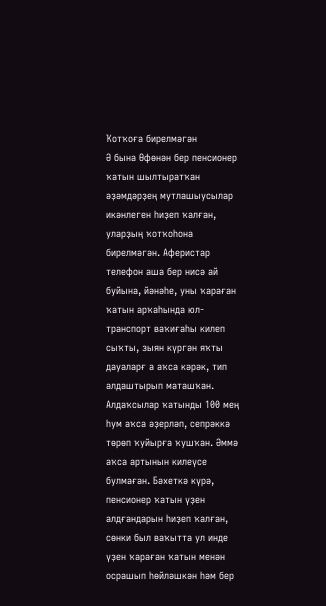Ҡотҡоға бирелмәгән
Ә бына Өфөнән бер пенсионер ҡатын шылтыратҡан әҙәмдәрҙең мутлашыусылар икәнлеген һиҙеп ҡалған, уларҙың ҡотҡоһона бирелмәгән. Аферистар телефон аша бер нисә ай буйына, йәнәһе, уны ҡараған ҡатын арҡаһында юл-транспорт ваҡиғаһы килеп сыҡты, зыян күргән яҡты дауаларғ а аҡса кәрәк, тип алдаштырып маташҡан. Алдаҡсылар ҡатынды 100 мең һум аҡса әҙерләп, сепрәккә төрөп ҡуйырға ҡушҡан. Әммә аҡса артынын килеүсе булмаған. Бәхеткә күрә, пенсионер ҡатын үҙен алдғандарын һиҙеп ҡалған, сөнки был ваҡытта ул инде үҙен ҡараған ҡатын менән осрашып һөйләшкән һәм бер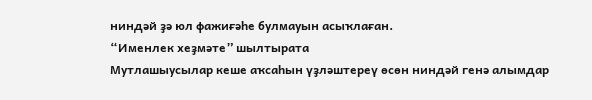ниндәй ҙә юл фажиғәһе булмауын асыҡлаған.
“Именлек хеҙмәте” шылтырата
Мутлашыусылар кеше аҡсаһын үҙләштереү өсөн ниндәй генә алымдар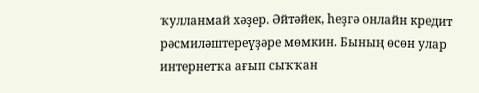ҡулланмай хәҙер. Әйтәйек, һеҙгә онлайн кредит рәсмиләштереүҙәре мөмкин. Бының өсөн улар интернетҡа ағып сыҡҡан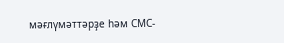мәғлүмәттәрҙе һәм СМС-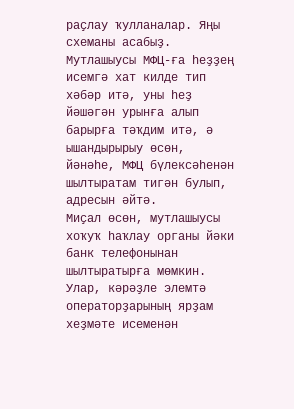раҫлау ҡулланалар. Яңы схеманы асабыҙ.
Мутлашыусы МФЦ-ға һеҙҙең исемгә хат килде тип хәбәр итә, уны һеҙ йәшәгән урынға алып барырға тәҡдим итә, ә ышандырырыу өсөн, йәнәһе, МФЦ бүлексәһенән шылтыратам тигән булып, адресын әйтә.
Миҫал өсөн, мутлашыусы хоҡуҡ һаҡлау органы йәки банк телефонынан шылтыратырға мөмкин.
Улар, кәрәҙле элемтә операторҙарының ярҙам хеҙмәте исеменән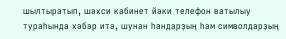шылтыратып, шәхси кабинет йәки телефон ватылыу тураһында хәбәр итә, шунан һандарҙың һәм символдарҙың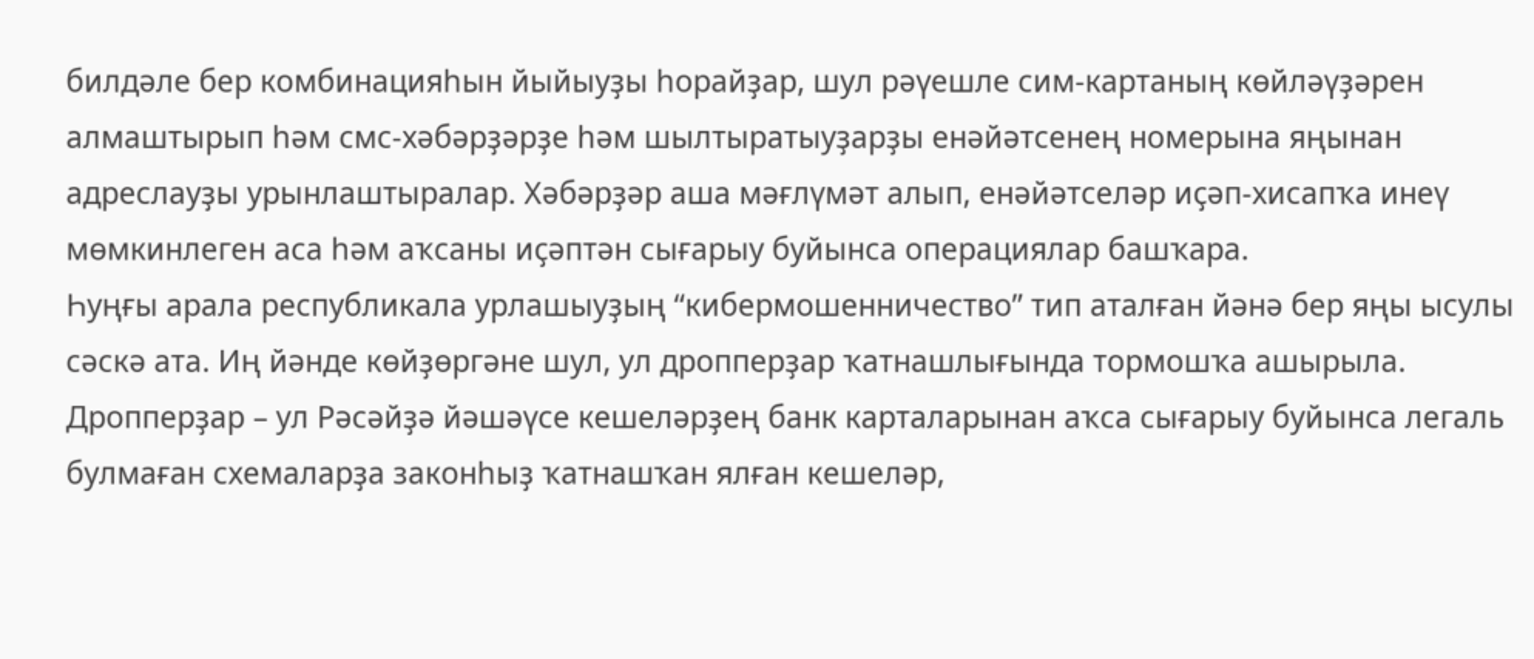билдәле бер комбинацияһын йыйыуҙы һорайҙар, шул рәүешле сим-картаның көйләүҙәрен алмаштырып һәм смс-хәбәрҙәрҙе һәм шылтыратыуҙарҙы енәйәтсенең номерына яңынан адреслауҙы урынлаштыралар. Хәбәрҙәр аша мәғлүмәт алып, енәйәтселәр иҫәп-хисапҡа инеү мөмкинлеген аса һәм аҡсаны иҫәптән сығарыу буйынса операциялар башҡара.
Һуңғы арала республикала урлашыуҙың “кибермошенничество” тип аталған йәнә бер яңы ысулы сәскә ата. Иң йәнде көйҙөргәне шул, ул дропперҙар ҡатнашлығында тормошҡа ашырыла. Дропперҙар – ул Рәсәйҙә йәшәүсе кешеләрҙең банк карталарынан аҡса сығарыу буйынса легаль булмаған схемаларҙа законһыҙ ҡатнашҡан ялған кешеләр,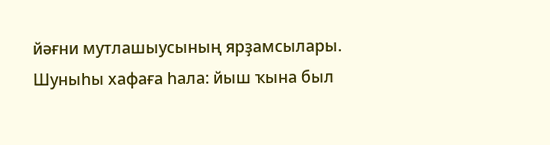йәғни мутлашыусының ярҙамсылары. Шуныһы хафаға һала: йыш ҡына был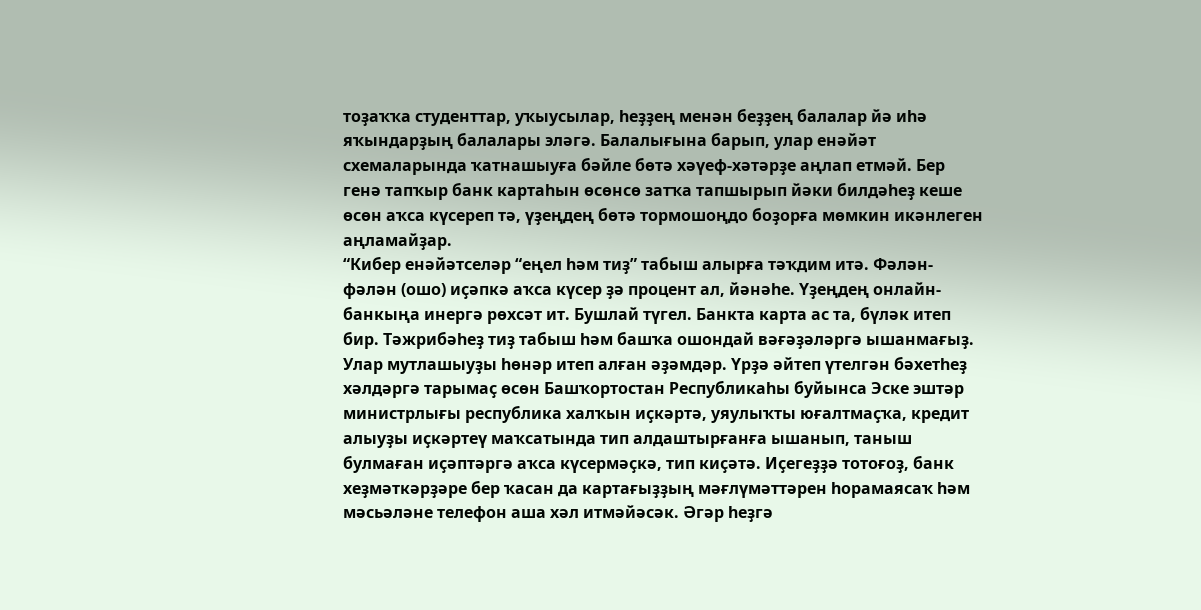тоҙаҡҡа студенттар, уҡыусылар, һеҙҙең менән беҙҙең балалар йә иһә яҡындарҙың балалары эләгә. Балалығына барып, улар енәйәт схемаларында ҡатнашыуға бәйле бөтә хәүеф-хәтәрҙе аңлап етмәй. Бер генә тапҡыр банк картаһын өсөнсө затҡа тапшырып йәки билдәһеҙ кеше өсөн аҡса күсереп тә, үҙеңдең бөтә тормошоңдо боҙорға мөмкин икәнлеген аңламайҙар.
“Кибер енәйәтселәр “еңел һәм тиҙ” табыш алырға тәҡдим итә. Фәлән-фәлән (ошо) иҫәпкә аҡса күсер ҙә процент ал, йәнәһе. Үҙеңдең онлайн-банкыңа инергә рөхсәт ит. Бушлай түгел. Банкта карта ас та, бүләк итеп бир. Тәжрибәһеҙ тиҙ табыш һәм башҡа ошондай вәғәҙәләргә ышанмағыҙ. Улар мутлашыуҙы һөнәр итеп алған әҙәмдәр. Үрҙә әйтеп үтелгән бәхетһеҙ хәлдәргә тарымаҫ өсөн Башҡортостан Республикаһы буйынса Эске эштәр министрлығы республика халҡын иҫкәртә, уяулыҡты юғалтмаҫҡа, кредит алыуҙы иҫкәртеү маҡсатында тип алдаштырғанға ышанып, таныш булмаған иҫәптәргә аҡса күсермәҫкә, тип киҫәтә. Иҫегеҙҙә тотоғоҙ, банк хеҙмәткәрҙәре бер ҡасан да картағыҙҙың мәғлүмәттәрен һорамаясаҡ һәм мәсьәләне телефон аша хәл итмәйәсәк. Әгәр һеҙгә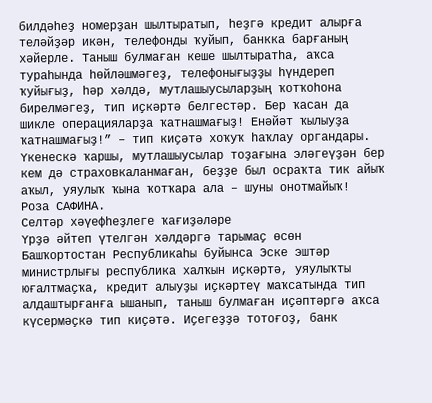билдәһеҙ номерҙан шылтыратып, һеҙгә кредит алырға теләйҙәр икән, телефонды ҡуйып, банкка барғаның хәйерле. Таныш булмаған кеше шылтыратһа, аҡса тураһында һөйләшмәгеҙ, телефонығыҙҙы һүндереп ҡуйығыҙ, һәр хәлдә, мутлашыусыларҙың ҡотҡоһона бирелмәгеҙ, тип иҫкәртә белгестәр. Бер ҡасан да шикле операцияларҙа ҡатнашмағыҙ! Енәйәт ҡылыуҙа ҡатнашмағыҙ!” – тип киҫәтә хоҡуҡ һаҡлау органдары.
Үкенескә ҡаршы, мутлашыусылар тоҙағына эләгеүҙән бер кем дә страховкаланмаған, беҙҙе был осраҡта тик айыҡ аҡыл, уяулыҡ ҡына ҡотҡара ала – шуны онотмайыҡ!
Роза САФИНА.
Селтәр хәүефһеҙлеге ҡағиҙәләре
Үрҙә әйтеп үтелгән хәлдәргә тарымаҫ өсөн Башҡортостан Республикаһы буйынса Эске эштәр министрлығы республика халҡын иҫкәртә, уяулыҡты юғалтмаҫҡа, кредит алыуҙы иҫкәртеү маҡсатында тип алдаштырғанға ышанып, таныш булмаған иҫәптәргә аҡса күсермәҫкә тип киҫәтә. Иҫегеҙҙә тотоғоҙ, банк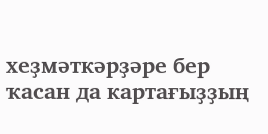хеҙмәткәрҙәре бер ҡасан да картағыҙҙың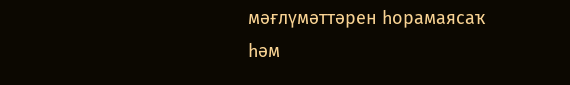мәғлүмәттәрен һорамаясаҡ һәм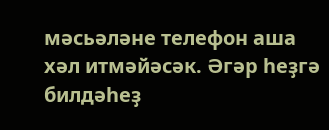мәсьәләне телефон аша хәл итмәйәсәк. Әгәр һеҙгә билдәһеҙ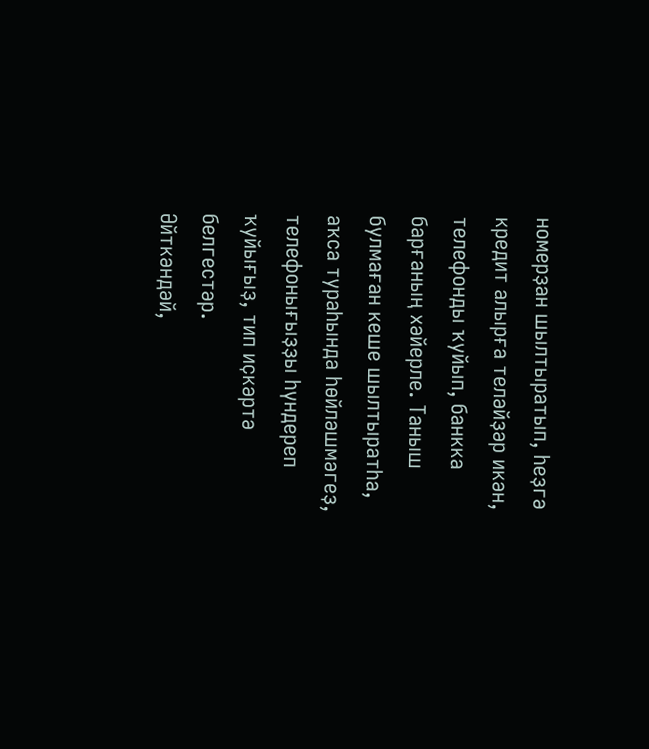номерҙан шылтыратып, һеҙгә кредит алырға теләйҙәр икән, телефонды ҡуйып, банкка барғаның хәйерле. Таныш булмаған кеше шылтыратһа, аҡса тураһында һөйләшмәгеҙ, телефонығыҙҙы һүндереп ҡуйығыҙ, тип иҫкәртә белгестәр.
Әйткәндәй,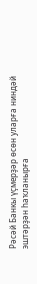Рәсәй Банкы үҫмерҙәр өсөн уларға ниндәй эштәрҙән һаҡланырға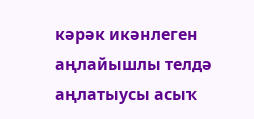кәрәк икәнлеген аңлайышлы телдә аңлатыусы асыҡ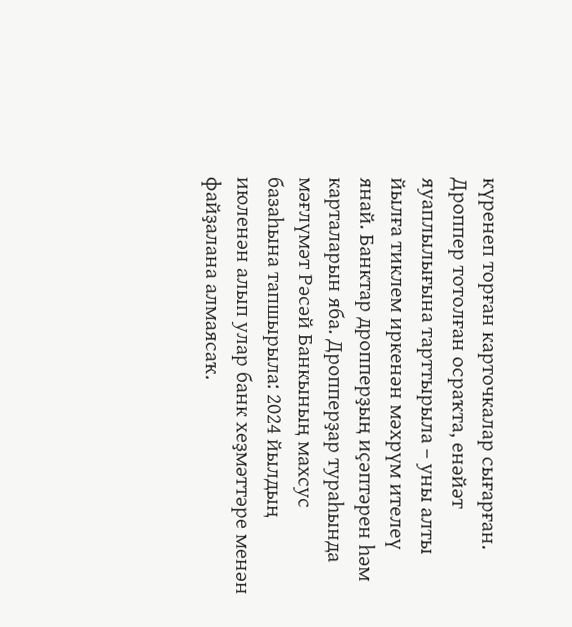күренеп торған карточкалар сығарған. Дроппер тотолған осраҡта, енәйәт яуаплылығына тарттырыла – уны алты йылға тиклем иркенән мәхрүм ителеү янай. Банктар дропперҙың иҫәптәрен һәм карталарын яба. Дропперҙар тураһында мәғлүмәт Рәсәй Банкының махсус базаһына тапшырыла: 2024 йылдың июленән алып улар банк хеҙмәттәре менән файҙалана алмаясаҡ.